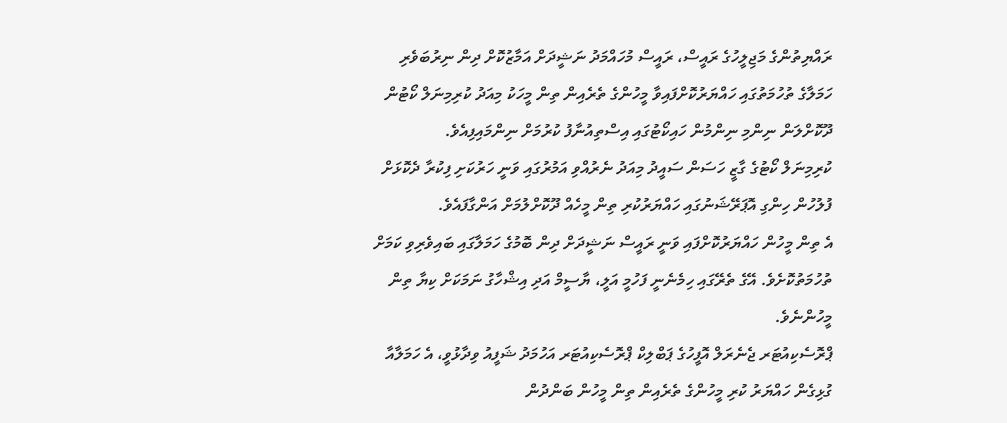ރައްޔިތުންގެ މަޖިލީހުގެ ރައީސް، ރައީސް މުހައްމަދު ނަޝީދަށް އަމާޒުކޮށް ދިން ނިރުބަވެރި ހަމަލާގެ ތުހުމަތުގައި ހައްޔަރުކޮށްފައިވާ މީހުންގެ ތެރެއިން ތިން މީހަކު މިއަދު ކުރިމިނަލް ކޯޓުން ދޫކޮށްލަން ނިންމި ނިންމުން ހައިކޯޓުގައި އިސްތިއުނާފު ކުރުމަށް ނިންމައިފިއެވެ.
ކުރިމިނަލް ކޯޓުގެ ގާޒީ ހަސަން ސައީދު މިއަދު ނެރުއްވި އަމުރުގައި ވަނީ ހަރުކަށި ފިކުރާ ދެކޮޅަށް ފުލުހުން ހިންގި އޮޕަރޭޝަނުގައި ހައްޔަރުކުރި ތިން މީހެއް ދޫކޮށްލުމަށް އަންގާފައެވެ.
އެ ތިން މީހުން ހައްޔަރުކޮށްފައި ވަނީ ރައީސް ނަޝީދަށް ދިން ބޮމުގެ ހަމަލާގައި ބައިވެރިވި ކަމަށް ތުހުމަތުކޮށެވެ. އޭގެ ތެރޭގައި ހިމެނެނީ ފަހުމީ އަލީ، ޔާސީމް އަދި އިޝްހާގު ނަމަކަށް ކިޔާ ތިން މީހުންނެވެ.
ޕްރޮސެކިއުޓަރ ޖެނެރަލް އޮފީހުގެ ޕަބްލިކް ޕްރޮސެކިއުޓަރ އަހުމަދު ޝަފީއު ވިދާޅުވީ، އެ ހަމަލާއާ ގުޅިގެން ހައްޔަރު ކުރި މީހުންގެ ތެރެއިން ތިން މީހުން ބަންދުން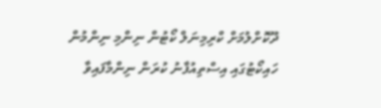ދޫކޮށްލުމަށް ކްރިމިނަލް ކޯޓުން ނިންމި ނިންމުން ހައިކޯޓުގައި އިސްތިއުފާނު ކުރަން ނިންމާފައިވާ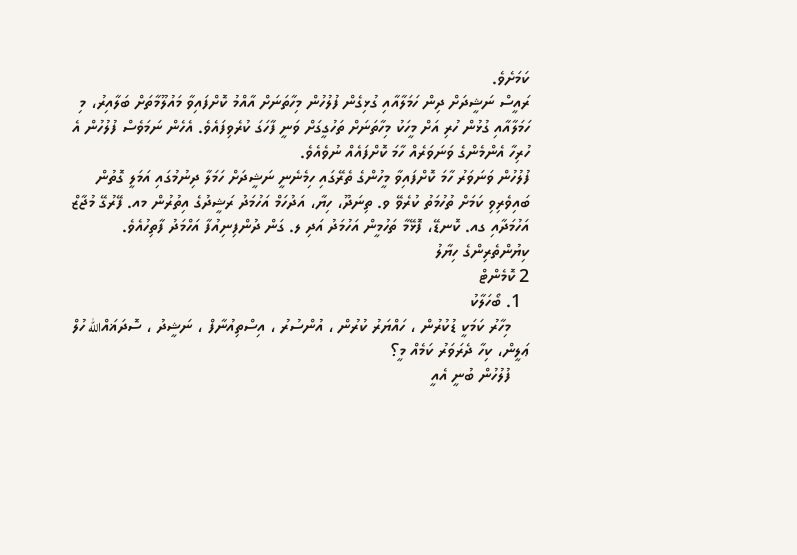ކަމަށެވެ.
ރައީސް ނަޝީދަށް ދިން ހަމަލާއާއި ގުޅިގެން ފުލުހުން މިހާތަނަށް އާއްމު ކޮށްފައިވާ މައުލޫމާތަށް ބަލާއިރު، މި ހަމަލާއާއި ގުޅުން ހުރި އަށް މީހަކު މިހާތަނަށް ތަހުގީގަށް ވަނީ ފާހަގަ ކުރެވިފައެވެ. އެހެން ނަމަވެސް ފުލުހުން އެ ހުރިހާ އެންމެންގެ ވަނަވަރެއް ހާމަ ކޮށްފައެއް ނުވެއެވެ.
ފުލުހުން ވަނަވަރު ހާމަ ކޮށްފައިވާ މީހުންގެ ތެރޭގައި ހިމެނެނީ ނަޝީދަށް ހަމަލާ ދިނުމުގައި އަމަލީ ގޮތުން ބައިވެރިވި ކަމަށް ތުހުމަތު ކުރެވޭ ވ. ތިނަދޫ، ހިޔާ، އަދުހަމް އަހުމަދު ރަޝީދުގެ އިތުރުން މއ. ފޭރުގޭ މުޖާޒް އަހުމަދާއި ގއ. ކޮނޑޭ، ފޮޅޭމާ ތަހުމީން އަހުމަދު އަދި ލ. ގަން ދުންފިނިއުފާ އަހްމަދު ފާތިހުއެވެ.
ކިޔުންތެރިންގެ ހިޔާލު
2 ކޮމެންޓް
  1. ބޯހަލާކު
    މިހާރު ކަމަކީ ޑުކުރުން ، ހައްޔަރު ކުރުން ، އުންސުރު ، އިސްތިއުނާފް ، ނަޝީދު ، ސޮދަޣައްالله ހުލް ޢަލީން، ކިހާ ދެރަވަރު ކަމެއް މީ؟
    ފުލުހުން ބުނީ އެއީ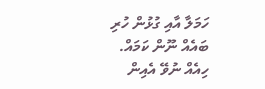ހަމަލާ އާއި ގުޅުން ހުރި ބައެއް ނޫން ކަމައް. ހިއެއް ނުވޭ އެއިން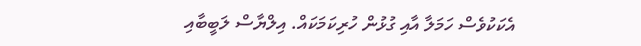އެކަކުވެސް ހަމަލާ އާއި ގުޅުން ހުރިކަމަކައް. އިލްޔާސް ލަބީބާއި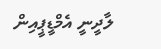ލާދީނީ އެމްޑީޕީއިން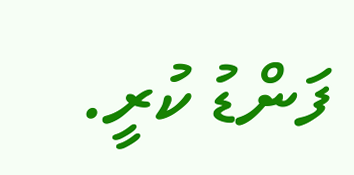ފަންޑު ކުރީ.